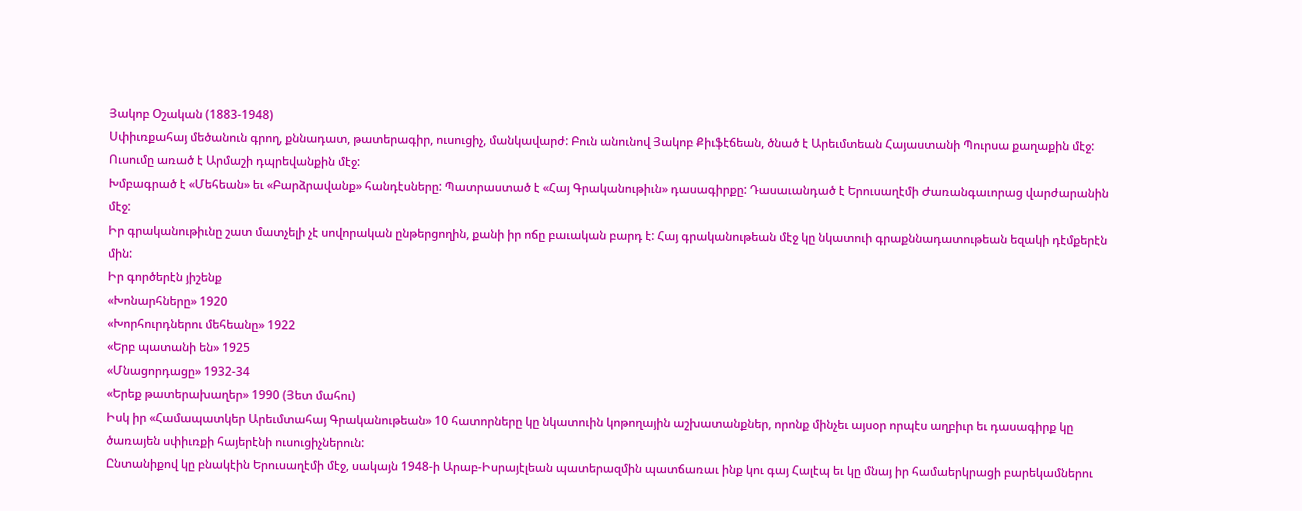Յակոբ Օշական (1883-1948)
Սփիւռքահայ մեծանուն գրող, քննադատ, թատերագիր, ուսուցիչ, մանկավարժ: Բուն անունով Յակոբ Քիւֆէճեան, ծնած է Արեւմտեան Հայաստանի Պուրսա քաղաքին մէջ: Ուսումը առած է Արմաշի դպրեվանքին մէջ:
Խմբագրած է «Մեհեան» եւ «Բարձրավանք» հանդէսները: Պատրաստած է «Հայ Գրականութիւն» դասագիրքը: Դասաւանդած է Երուսաղէմի Ժառանգաւորաց վարժարանին մէջ:
Իր գրականութիւնը շատ մատչելի չէ սովորական ընթերցողին, քանի իր ոճը բաւական բարդ է: Հայ գրականութեան մէջ կը նկատուի գրաքննադատութեան եզակի դէմքերէն մին:
Իր գործերէն յիշենք
«Խոնարհները» 1920
«Խորհուրդներու մեհեանը» 1922
«Երբ պատանի են» 1925
«Մնացորդացը» 1932-34
«Երեք թատերախաղեր» 1990 (Յետ մահու)
Իսկ իր «Համապատկեր Արեւմտահայ Գրականութեան» 10 հատորները կը նկատուին կոթողային աշխատանքներ, որոնք մինչեւ այսօր որպէս աղբիւր եւ դասագիրք կը ծառայեն սփիւռքի հայերէնի ուսուցիչներուն:
Ընտանիքով կը բնակէին Երուսաղէմի մէջ, սակայն 1948-ի Արաբ-Իսրայէլեան պատերազմին պատճառաւ ինք կու գայ Հալէպ եւ կը մնայ իր համաերկրացի բարեկամներու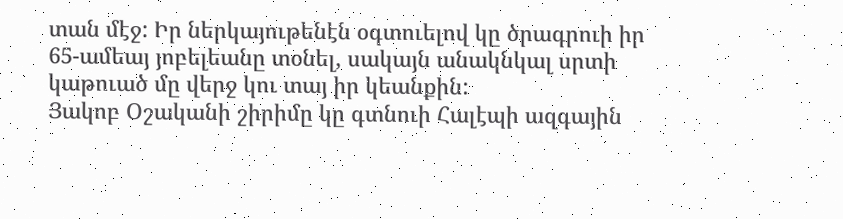տան մէջ: Իր ներկայութենէն օգտուելով կը ծրագրուի իր 65-ամեայ յոբելեանը տօնել, սակայն անակնկալ սրտի կաթուած մը վերջ կու տայ իր կեանքին:
Յակոբ Օշականի շիրիմը կը գտնուի Հալէպի ազգային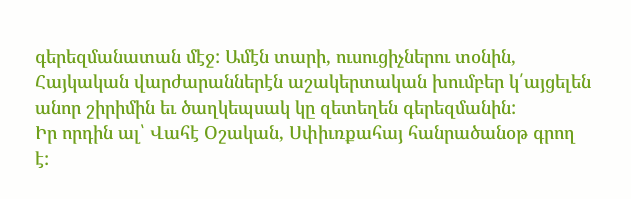գերեզմանատան մէջ: Ամէն տարի, ուսուցիչներու տօնին, Հայկական վարժարաններէն աշակերտական խումբեր կ՛այցելեն անոր շիրիմին եւ ծաղկեպսակ կը զետեղեն գերեզմանին:
Իր որդին ալ՝ Վահէ Օշական, Սփիւռքահայ հանրածանօթ գրող է: